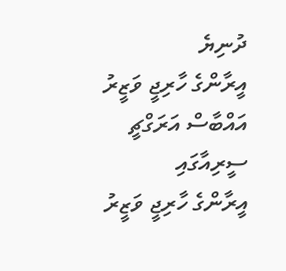ދުނިޔެ
އީރާންގެ ހާރިޖީ ވަޒީރު އައްބާސް އަރަގްޗީ ސީރިއާގައި
އީރާންގެ ހާރިޖީ ވަޒީރު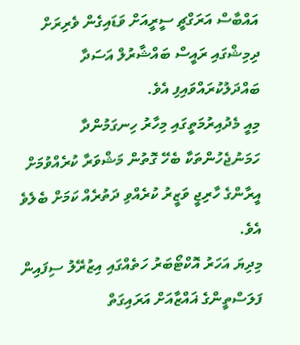އައްބާސް އަރަގްޗީ ސީރީއަށް ވަޑައިގެން ވެރިރަށް ދިމިޝްގައި ރައީސް ބައްޝާރުލް އަސަދާ ބައްދަލުކުރައްވައިފި އެވެ.
މިއީ މެދުއިރުމަތީގައި މިހާރު ހިނގަމުންދާ ހަމަނުޖެހުންތަކާ ބެހޭ ގޮތުން މަޝްވަރާ ކުރެއްވުމަށް އީރާންގެ ހާރިޖީ ވަޒީރު ކުރެއްވި ދަތުރެއް ކަމަށް ބެލެވެ އެވެ.
މިދިޔަ އަހަރު އޮކްޓޯބަރު ހަތެއްގައި އިޒުރޭލު ސިފައިން ފަލަސްތީންގެ ޣައްޒާއަށް އަރައިގަތް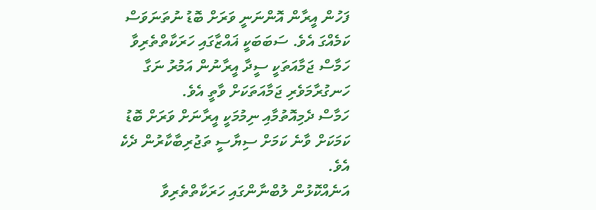ފަހުން އީރާން އޮންނަނީ ވަރަށް ބޮޑު ނުތަނަވަސް ކަމެއްގަ އެވެ. ސަބަބަކީ ޣައްޒާގައި ހަރަކާތްތެރިވާ ހަމާސް ޖަމާއަތަކީ ސީދާ އީރާނުން އަމުރު ނަގާ ހަނގުރާމަވެރި ޖަމާއަތަކަށް ވާތީ އެވެ.
ހަމާސް ދެމިއޮތުމާއި ނިމުމަކީ އީރާނަށް ވަރަށް ބޮޑު ކަމަކަށް ވާނެ ކަމަށް ސިޔާސީ ތަޖުރިބާކާރުން ދެކެ އެވެ.
އަނެއްކޮޅުން ލުބްނާންގައި ހަރަކާތްތެރިވާ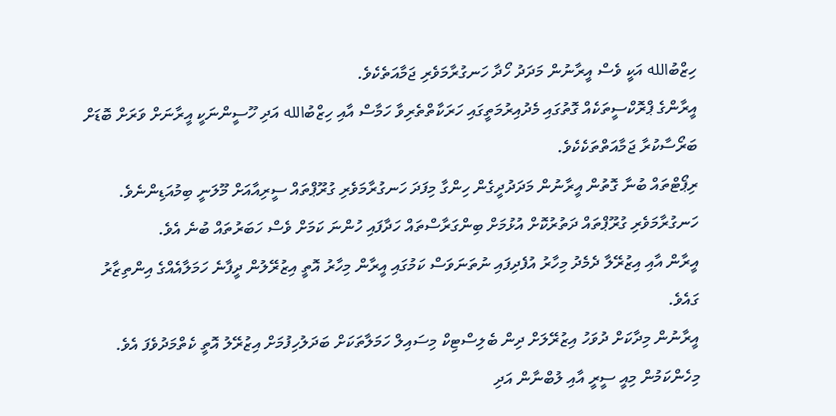ހިޒްބުالله އަކީ ވެސް އީރާނުން މަދަދު ހޯދާ ހަނގުރާމަވެރި ޖަމާއަތެކެވެ.
އީރާންގެ ޕްރޮކްސީތަކެއް ގޮތުގައި މެދުއިރުމަތީގައި ހަރަކާތްތެރިވާ ހަމާސް އާއި ހިޒްބުالله އަދި ހޫސީންނަކީ އީރާނަށް ވަރަށް ބޮޑަށް ބަރޯސާކުރާ ޖަމާއަތްތަކެކެވެ.
ރިޕޯޓްތައް ބުނާ ގޮތުން އީރާނުން މަދަދުދީގެން ހިންގާ މިފަދަ ހަނގުރާމަވެރި ގުރޫޕްތައް ސީރިއާއަށް މޫލަނީ ބިމުއަޑިންނެވެ. ހަނގުރާމަވެރި ގުރޫޕްތައް ދަތުރުކޮށް އުޅުމަށް ބިންގަރާސްތައް ހަދާފައި ހުންނަ ކަމަށް ވެސް ހަބަރުތައް ބުނެ އެވެ.
އީރާން އާއި އިޒުރޭލާ ދެމެދު މިހާރު އުފެދިފައި ނުތަނަވަސް ކަމުގައި އީރާން މިހާރު އޮތީ އިޒުރޭލުން ދީފާނެ ހަމަލާއެއްގެ އިންތިޒާރު ގައެވެ.
އީރާނުން މިދާކަށް ދުވަހު އިޒުރޭލަށް ދިން ބެލިސްޓިކް މިސައިލް ހަމަލާތަކަށް ބަދަލުހިފުމަށް އިޒުރޭލު އޮތީ ކެތްމަދުވެފަ އެވެ.
މިހެންކަމުން މިއީ ސީރީ އާއި ލުބްނާން އަދި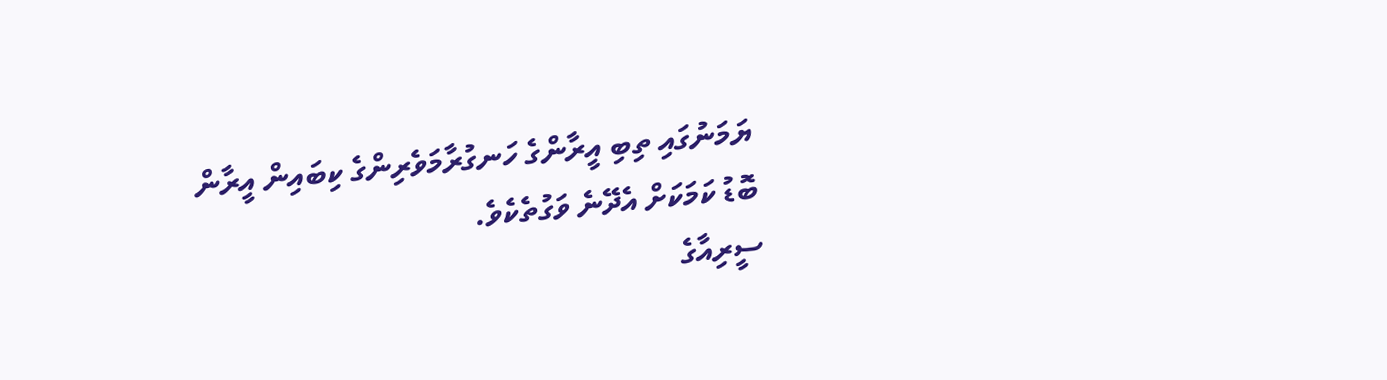ޔަމަނުގައި ތިބި އީރާންގެ ހަނގުރާމަވެރިންގެ ކިބައިން އީރާން ބޮޑު ކަމަކަށް އެދޭނެ ވަގުތެކެވެ.
ސީރިއާގެ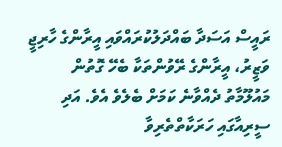ރައީސް އަސަދާ ބައްދަލުކުރައްވައި އީރާންގެ ހާރިޖީ ވަޒީރު، އީރާންގެ ރޭވުންތަކާ ބެހޭ ގޮތުން މައުލޫމާތު ދެއްވާނެ ކަމަށް ބެލެވެ އެވެ. އަދި ސީރިއާގައި ހަރަކާތްތެރިވާ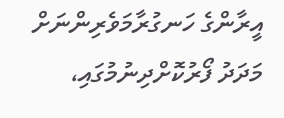އީރާންގެ ހަނގުރާމަވެރިންނަށް މަދަދު ފޯރުކޮށްދިނުމުގައި،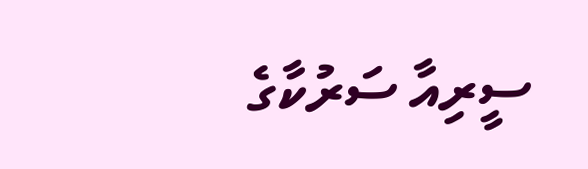ސީރިއާ ސަރުކާގެ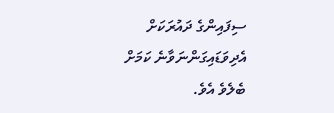ސިފައިންގެ ދައުރަކަށް އެދިވަޑައިގަންނަވާނެ ކަމަށް ބެލެވެ އެވެ.